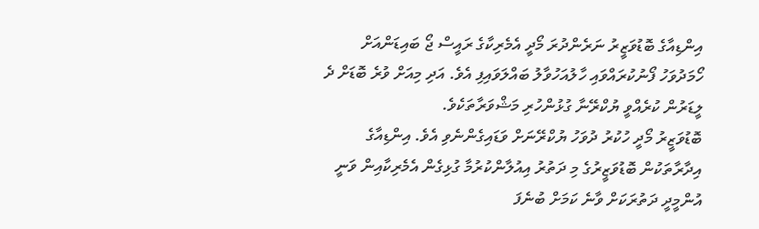އިންޑިއާގެ ބޮޑުވަޒީރު ނަރެންދުރަ މޯދީ އެމެރިކާގެ ރައީސް ޖޯ ބައިޑަންއަށް ހޯމަދުވަހު ފޯނުކުރައްވައި ހާލުއަހުވާލު ބައްލަވައިފި އެވެ. އަދި މިއަށް ވުރެ ބޮޑަށް ދެ ލީޑަރުން ކުރެއްވީ ޔުކްރޭނާ ގުޅުންހުރި މަޝްވަރާތަކެވެ.
ބޮޑުވަޒީރު މޯދީ ހުކުރު ދުވަހު ޔުކްރޭނަށް ވަޑައިގެންނެވި އެވެ. އިންޑިއާގެ އިދާރާތަކުން ބޮޑުވަޒީރުގެ މި ދަތުރު އިއުލާންކުރުމާ ގުޅިގެން އެމެރިކާއިން ވަނީ އުންމީދީ ދަތުރަކަށް ވާނެ ކަމަށް ބުނެފަ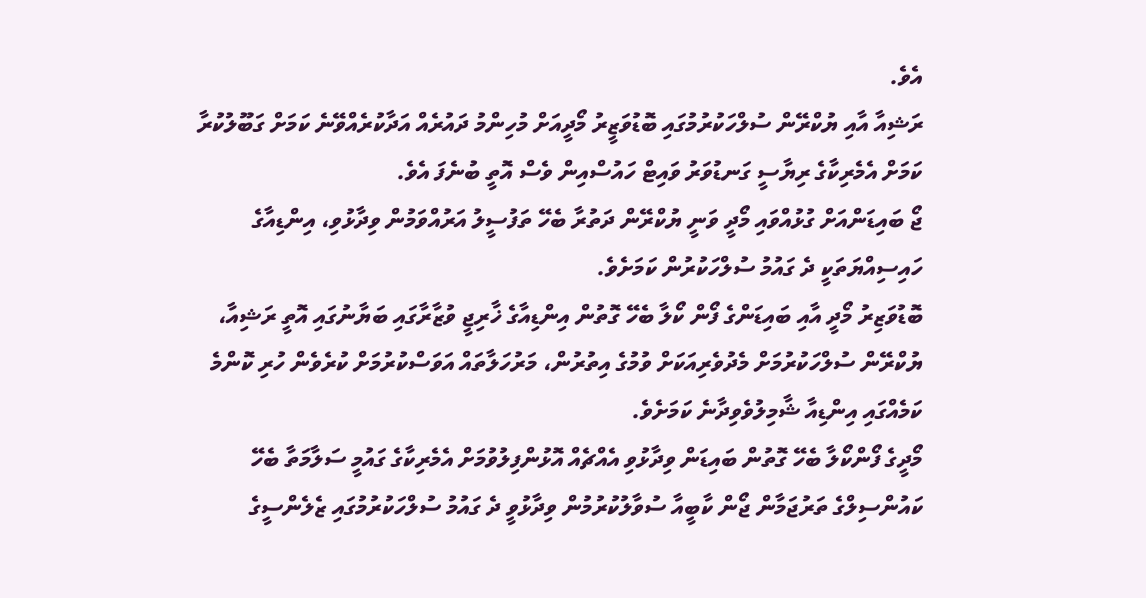އެވެ.
ރަޝިއާ އާއި ޔުކްރޭން ސުލްހަކުރުމުގައި ބޮޑުވަޒީރު މޯދީއަށް މުހިންމު ދައުރެއް އަދާކުރެއްވޭނެ ކަމަށް ގަބޫލުކުރާ ކަމަށް އެމެރިކާގެ ރިޔާސީ ގަނޑުވަރު ވައިޓް ހައުސްއިން ވެސް އޮތީ ބުނެފަ އެވެ.
ޖޯ ބައިޑަންއަށް ގުޅުއްވައި މޯދީ ވަނީ ޔުކްރޭން ދަތުރާ ބެހޭ ތަފުސީލު އަރުއްވަމުން ވިދާޅުވި، އިންޑިއާގެ ހައިސިއްޔަތަކީ ދެ ގައުމު ސުލްހަކުރުން ކަމަށެވެ.
ބޮޑުވަޒިރު މޯދީ އާއި ބައިޑަންގެ ފޯން ކޯލާ ބެހޭ ގޮތުން އިންޑިއާގެ ޚާރިޖީ ވުޒާރާގައި ބަޔާނުގައި އޮތީ ރަޝިއާ، ޔުކްރޭން ސުލްހަކުރުމަށް މެދުވެރިއަކަށް ވުމުގެ އިތުރުން، މަރުހަލާތައް އަވަސްކުރުމަށް ކުރެވެން ހުރި ކޮންމެ ކަމެއްގައި އިންޑިއާ ޝާމިލުވެވިދާނެ ކަމަށެވެ.
މޯދީގެ ފޯންކޯލާ ބެހޭ ގޮތުން ބައިޑަން ވިދާޅުވި އެއްޗެއް އޮޅުންފިލުވުމަށް އެމެރިކާގެ ގައުމީ ސަލާމަތާ ބެހޭ ކައުންސިލްގެ ތަރުޖަމާން ޖޯން ކާބީއާ ސުވާލުކުރުމުން ވިދާޅުވީ ދެ ގައުމު ސުލްހަކުރުމުގައި ޒެލެންސީގެ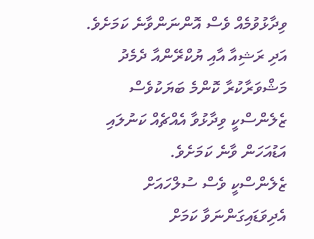ވިދާޅުވުމެއް ވެސް އޮންނަންވާނެ ކަމަށެވެ.
އަދި ރަޝިއާ އާއި ޔުކްރޭންއާ ދެމެދު މަޝްވަރާކުރާ ކޮންމެ ބަޔަކުވެސް ޒެލެންސްކީ ވިދާޅުވާ އެއްޗެއް ކަނުލައި އަޑުއަހަން ވާނެ ކަމަށެވެ.
ޒެލެންސްކީ ވެސް ސުލްހައަށް އެދިވަޑައިގަންނަވާ ކަމަށް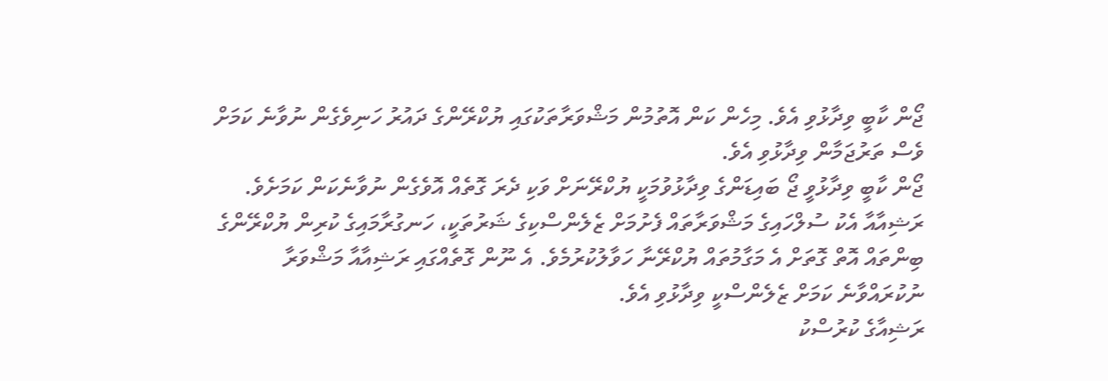ޖޯން ކާބީ ވިދާޅުވި އެވެ. މިހެން ކަން އޮތުމުން މަޝްވަރާތަކުގައި ޔުކްރޭންގެ ދައުރު ހަނިވެގެން ނުވާނެ ކަމަށް ވެސް ތަރުޖަމާން ވިދާޅުވި އެވެ.
ޖޯން ކާބީ ވިދާޅުވީ ޖޯ ބައިޑަންގެ ވިދާޅުވުމަކީ ޔުކްރޭނަށް ވަކި ދެރަ ގޮތެއް އޮވެގެން ނުވާނެކަން ކަމަށެވެ.
ރަޝިއާއާ އެކު ސުލްހައިގެ މަޝްވަރާތައް ފެށުމަށް ޒެލެންސްކިގެ ޝަރުތަކީ، ހަނގުރާމައިގެ ކުރިން ޔުކްރޭންގެ ބިންތައް އޮތް ގޮތަށް އެ މަގާމުތައް ޔުކްރޭނާ ހަވާލުކުރުމެވެ. އެ ނޫން ގޮތެއްގައި ރަޝިއާއާ މަޝްވަރާ ނުކުރައްވާނެ ކަމަށް ޒެލެންސްކީ ވިދާޅުވި އެވެ.
ރަޝިއާގެ ކުރުސްކު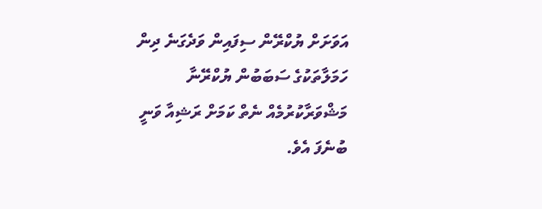އަވަށަށް ޔުކްރޭން ސިފައިން ވަދެގަނެ ދިން ހަމަލާތަކުގެ ސަބަބުން ޔުކްރޭނާ މަޝްވަރާކުރުމެއް ނެތް ކަމަށް ރަޝިއާ ވަނީ ބުނެފަ އެވެ.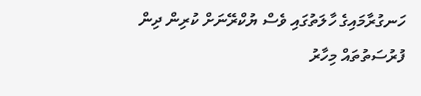ހަނގުރާމައިގެ ހާލަތުގައި ވެސް ޔުކްރޭނަށް ކުރިން ދިން ފުރުސަތުތައް މިހާރު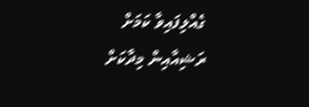ގެއްލިފައިވާ ކަމަށް ރަޝިއާއިން މިދާކަށް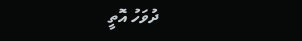ދުވަހު އޮތީ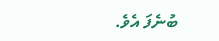ބުނެފަ އެވެ.